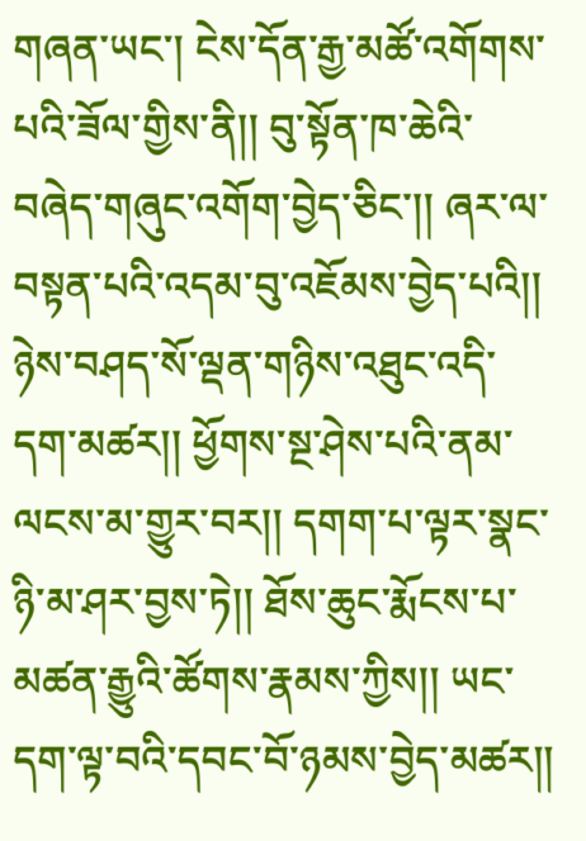གཞན་ཡང་། ངེས་དོན་རྒྱ་མཚོ་འགོགས་པའི་ཟོལ་གྱིས་ནི།། བུ་སྟོན་ཁ་ཆེའི་བཞེད་གཞུང་འགོག་བྱེད་ཅིང་།། ཞར་ལ་བསྟན་པའི་འདམ་བུ་འཇོམས་བྱེད་པའི།། ཉེས་བཤད་སོ་ལྡན་གཉིས་འཐུང་འདི་དག་མཚར།། ཕྱོགས་སྔ་ཤེས་པའི་ནམ་ལངས་མ་གྱུར་བར།། དགག་པ་ལྟར་སྣང་ཉི་མ་ཤར་བྱས་ཏེ།། ཐོས་ཆུང་རྨོངས་པ་མཚན་རྒྱུའི་ཚོགས་རྣམས་ཀྱིས།། ཡང་དག་ལྟ་བའི་དབང་བོ་ཉམས་བྱེད་མཚར།།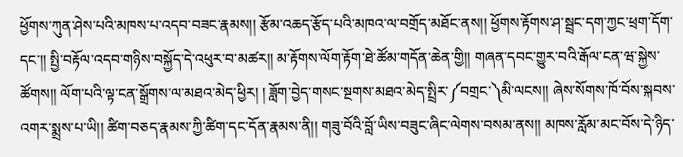ཕྱོགས་ཀུན་ཤེས་པའི་མཁས་པ་འདབ་བཟང་རྣམས།། རྩོམ་འཆད་རྩོད་པའི་མཁའ་ལ་བགྲོད་མཐོང་ནས།། ཕྱོགས་རྟོགས་ཤ་སྦྲང་དག་ཀྱང་ཕྲག་དོག་དང་།། སྤྱི་བརྟོལ་འདབ་གཉིས་བསྐྱོད་དེ་འཕུར་བ་མཚར།། མ་རྟོགས་ལོག་རྟོག་ཐེ་ཚོམ་གདོན་ཆེན་གྱི།། གཞན་དབང་གྱུར་བའི་རྒོལ་ངན་ཝ་སྐྱེས་ཚོགས།། ལོག་པའི་ལྟ་ངན་སྒྲོགས་ལ་མཐའ་མེད་ཕྱིར། ། ཟློག་བྱེད་གསང་སྔགས་མཐའ་མེད་སྤྲིར་༼བགྲང་༽མི་ལངས།། ཞེས་སོགས་ཁོ་བོས་སྐབས་འགར་སྨྲས་པ་ཡི།། ཚིག་བཅད་རྣམས་ཀྱི་ཚིག་དང་དོན་རྣམས་ནི།། གཟུ་བོའི་བློ་ཡིས་བཟུང་ཞིང་ལེགས་བསམ་ནས།། མཁས་རློམ་མང་བོས་དེ་ཉིད་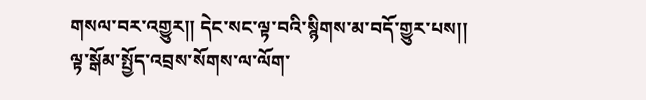གསལ་བར་འགྱུར།། དེང་སང་ལྟ་བའི་སྙིགས་མ་བདོ་གྱུར་པས།། ལྟ་སྒོམ་སྤྱོད་འབྲས་སོགས་ལ་ལོག་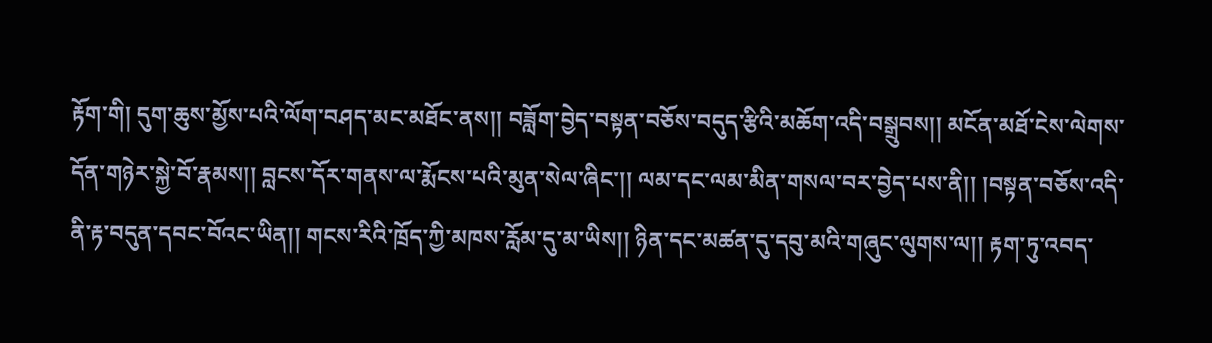རྟོག་གི། དུག་ཆུས་མྱོས་པའི་ལོག་བཤད་མང་མཐོང་ནས།། བཟློག་བྱེད་བསྟན་བཅོས་བདུད་རྩིའི་མཆོག་འདི་བསྒྲུབས།། མངོན་མཐོ་ངེས་ལེགས་དོན་གཉེར་སྐྱེ་བོ་རྣམས།། བླངས་དོར་གནས་ལ་རྨོངས་པའི་མུན་སེལ་ཞིང་།། ལམ་དང་ལམ་མིན་གསལ་བར་བྱེད་པས་ནི།། །བསྟན་བཅོས་འདི་ནི་རྟ་བདུན་དབང་བོའང་ཡིན།། གངས་རིའི་ཁྲོད་ཀྱི་མཁས་རློམ་དུ་མ་ཡིས།། ཉིན་དང་མཚན་དུ་དབུ་མའི་གཞུང་ལུགས་ལ།། རྟག་ཏུ་འབད་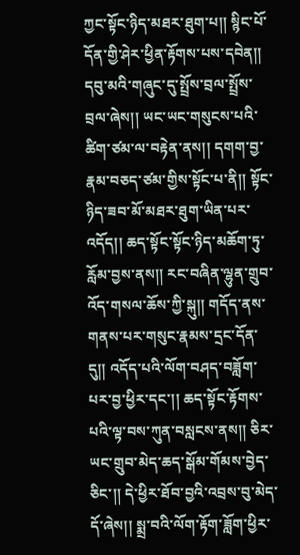ཀྱང་སྟོང་ཉིད་མཐར་ཐུག་པ།། སྙིང་པོ་དོན་གྱི་ཤེར་ཕྱིན་རྟོགས་པས་དབེན།། དབུ་མའི་གཞུང་དུ་སྤྲོས་བྲལ་སྤྲོས་བྲལ་ཞེས།། ཡང་ཡང་གསུངས་པའི་ཚིག་ཙམ་ལ་བརྟེན་ནས།། དགག་བྱ་རྣམ་བཅད་ཙམ་གྱིས་སྟོང་པ་ནི།། སྟོང་ཉིད་ཟབ་མོ་མཐར་ཐུག་ཡིན་པར་འདོད།། ཆད་སྟོང་སྟོང་ཉིད་མཆོག་ཏུ་རློམ་བྱས་ནས།། རང་བཞིན་ལྷུན་གྲུབ་འོད་གསལ་ཆོས་ཀྱི་སྐུ།། གདོད་ནས་གནས་པར་གསུང་རྣམས་དྲང་དོན་དུ།། འདོད་པའི་ལོག་བཤད་བཟློག་པར་བྱ་ཕྱིར་དང་།། ཆད་སྟོང་རྟོགས་པའི་ལྟ་བས་ཀུན་བསླངས་ནས།། ཅིར་ཡང་གྲུབ་མེད་ཆད་སྒོམ་གོམས་བྱེད་ཅིང་།། དེ་ཕྱིར་ཐོབ་བྱའི་འབྲས་བུ་མེད་དོ་ཞེས།། སྨྲ་བའི་ལོག་རྟོག་ཟློག་ཕྱིར་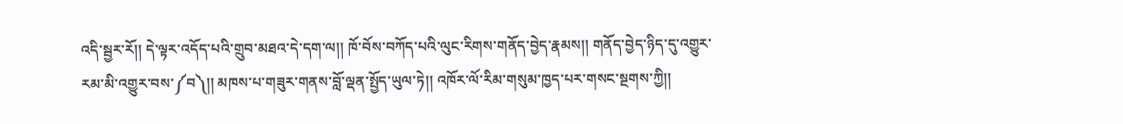འདི་སྦྱར་རོ།། དེ་ལྟར་འདོད་པའི་གྲུབ་མཐའ་དེ་དག་ལ།། ཁོ་བོས་བཀོད་པའི་ལུང་རིགས་གནོད་བྱེད་རྣམས།། གནོད་བྱེད་ཉིད་དུ་འགྱུར་རམ་མི་འགྱུར་བས་༼བ༽།། མཁས་པ་གཟུར་གནས་བློ་ལྡན་སྤྱོད་ཡུལ་ཏེ།། འཁོར་ལོ་རིམ་གསུམ་ཁྱད་པར་གསང་སྔགས་ཀྱི།།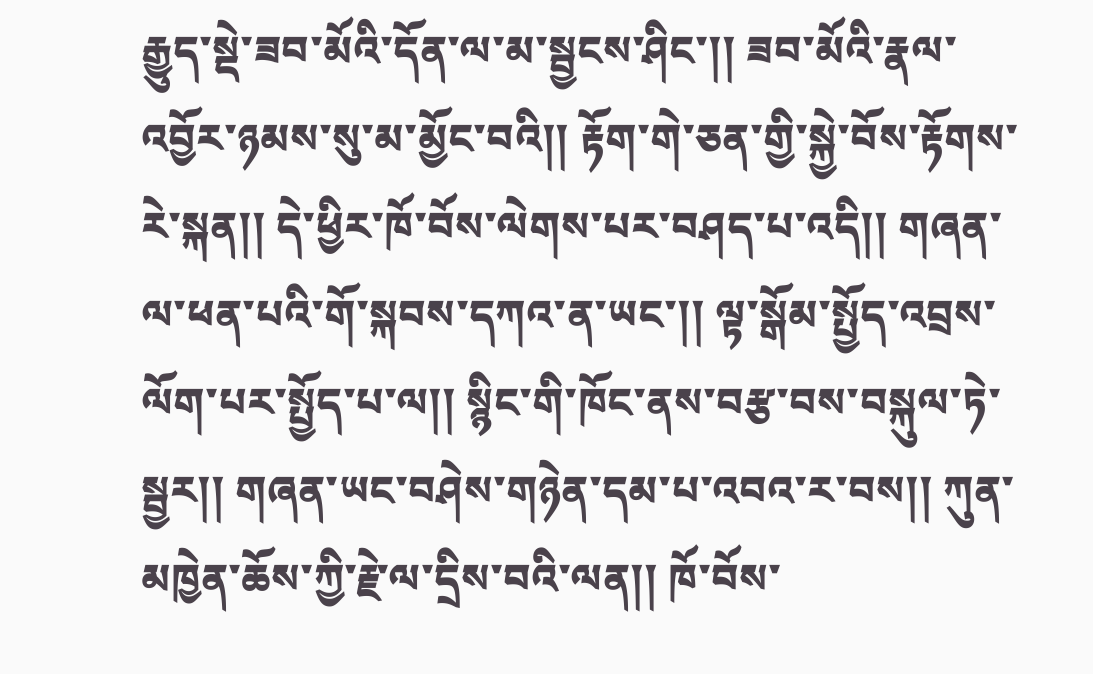རྒྱུད་སྡེ་ཟབ་མོའི་དོན་ལ་མ་སྦྱངས་ཤིང་།། ཟབ་མོའི་རྣལ་འབྱོར་ཉམས་སུ་མ་མྱོང་བའི།། རྟོག་གེ་ཅན་གྱི་སྐྱེ་བོས་རྟོགས་རེ་སྐན།། དེ་ཕྱིར་ཁོ་བོས་ལེགས་པར་བཤད་པ་འདི།། གཞན་ལ་ཕན་པའི་གོ་སྐབས་དཀའ་ན་ཡང་།། ལྟ་སྒོམ་སྤྱོད་འབྲས་ལོག་པར་སྤྱོད་པ་ལ།། སྙིང་གི་ཁོང་ནས་བརྩ་བས་བསྐུལ་ཏེ་སྦྱར།། གཞན་ཡང་བཤེས་གཉེན་དམ་པ་འབའ་ར་བས།། ཀུན་མཁྱེན་ཆོས་ཀྱི་རྗེ་ལ་དྲིས་བའི་ལན།། ཁོ་བོས་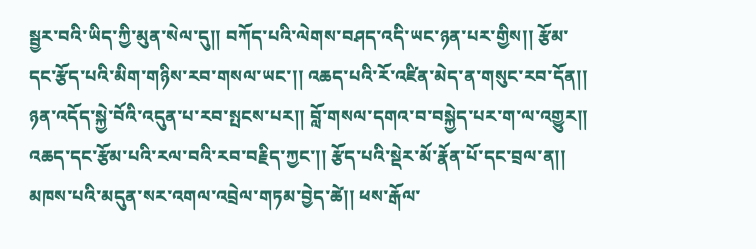སྦྱར་བའི་ཡིད་ཀྱི་མུན་སེལ་དུ།། བཀོད་པའི་ལེགས་བཤད་འདི་ཡང་ཉན་པར་གྱིས།། རྩོམ་དང་རྩོད་པའི་མིག་གཉིས་རབ་གསལ་ཡང་།། འཆད་པའི་རོ་འཛིན་མེད་ན་གསུང་རབ་དོན།། ཉན་འདོད་སྐྱེ་བོའི་འདུན་པ་རབ་སྤངས་པར།། བློ་གསལ་དགའ་བ་བསྐྱེད་པར་ག་ལ་འགྱུར།། འཆད་དང་རྩོམ་པའི་རལ་བའི་རབ་བརྗིད་ཀྱང་།། རྩོད་པའི་སྡེར་མོ་རྣོན་པོ་དང་བྲལ་ན།། མཁས་པའི་མདུན་སར་འགལ་འབྲེལ་གཏམ་བྱེད་ཚེ།། ཕས་རྒོལ་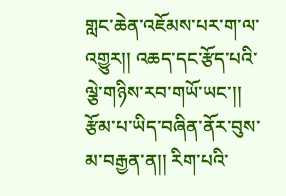གླང་ཆེན་འཇོམས་པར་ག་ལ་འགྱུར།། འཆད་དང་རྩོད་པའི་ལྕེ་གཉིས་རབ་གཡོ་ཡང་།། རྩོམ་པ་ཡིད་བཞིན་ནོར་བུས་མ་བརྒྱན་ན།། རིག་པའི་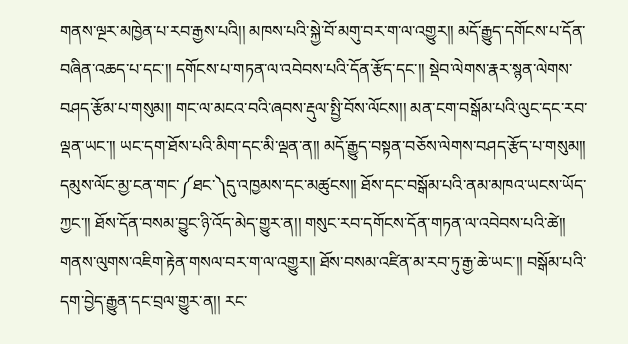གནས་ལྔར་མཁྱེན་པ་རབ་རྒྱས་པའི།། མཁས་པའི་སྐྱེ་བོ་མགུ་བར་ག་ལ་འགྱུར།། མདོ་རྒྱུད་དགོངས་པ་དོན་བཞིན་འཆད་པ་དང་།། དགོངས་པ་གཏན་ལ་འབེབས་པའི་དོན་རྩོད་དང་།། སྡེབ་ལེགས་རྣར་སྙན་ལེགས་བཤད་རྩོམ་པ་གསུམ།། གང་ལ་མངའ་བའི་ཞབས་རྡུལ་སྤྱི་བོས་ལོངས།། མན་ངག་བསྒོམ་པའི་ལུང་དང་རབ་ལྡན་ཡང་།། ཡང་དག་ཐོས་པའི་མིག་དང་མི་ལྡན་ན།། མདོ་རྒྱུད་བསྟན་བཅོས་ལེགས་བཤད་རྩོད་པ་གསུམ།། དམུས་ལོང་མྱ་ངན་གང་༼ཐང་༽དུ་འཁྱམས་དང་མཚུངས།། ཐོས་དང་བསྒོམ་པའི་ནམ་མཁའ་ཡངས་ཡོད་ཀྱང་།། ཐོས་དོན་བསམ་བྱུང་ཉི་འོད་མེད་གྱུར་ན།། གསུང་རབ་དགོངས་དོན་གཏན་ལ་འབེབས་པའི་ཚེ།། གནས་ལུགས་འཇིག་རྟེན་གསལ་བར་ག་ལ་འགྱུར།། ཐོས་བསམ་འཛིན་མ་རབ་ཏུ་རྒྱ་ཆེ་ཡང་།། བསྒོམ་པའི་དག་བྱེད་རྒྱུན་དང་བྲལ་གྱུར་ན།། རང་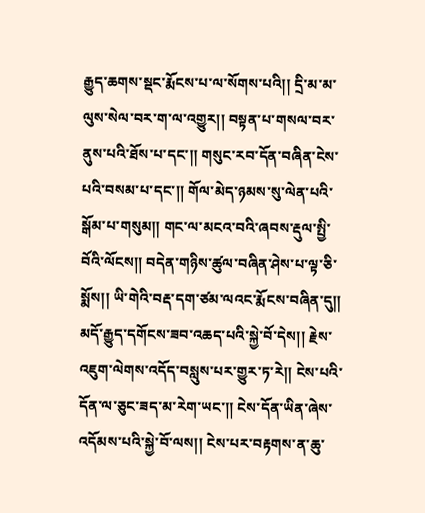རྒྱུད་ཆགས་སྡང་རྨོངས་པ་ལ་སོགས་པའི།། དྲི་མ་མ་ལུས་སེལ་བར་ག་ལ་འགྱུར།། བསྟན་པ་གསལ་བར་ནུས་པའི་ཐོས་པ་དང་།། གསུང་རབ་དོན་བཞིན་ངེས་པའི་བསམ་པ་དང་།། གོལ་མེད་ཉམས་སུ་ལེན་པའི་སྒོམ་པ་གསུམ།། གང་ལ་མངའ་བའི་ཞབས་རྡུལ་སྤྱི་བོའི་ལོངས།། བདེན་གཉིས་ཚུལ་བཞིན་ཤེས་པ་ལྟ་ཅི་སྨོས།། ཡི་གེའི་བརྡ་དག་ཙམ་ལའང་རྨོངས་བཞིན་དུ།། མདོ་རྒྱུད་དགོངས་ཟབ་འཆད་པའི་སྐྱེ་བོ་དེས།། རྗེས་འཇུག་ལེགས་འདོད་བསླུས་པར་གྱུར་ཏ་རེ།། ངེས་པའི་དོན་ལ་ཅུང་ཟད་མ་རེག་ཡང་།། ངེས་དོན་ཡིན་ཞེས་འདོམས་པའི་སྐྱེ་བོ་ལས།། ངེས་པར་བརྟགས་ན་ཆུ་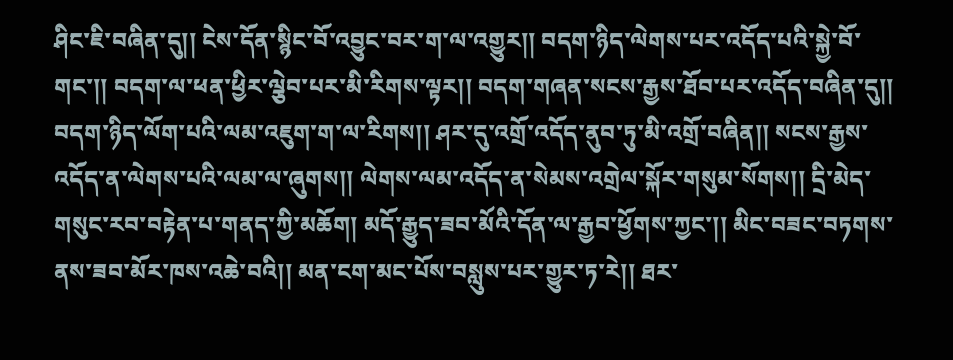ཤིང་ཇི་བཞིན་དུ།། ངེས་དོན་སྙིང་བོ་འབྱུང་བར་ག་ལ་འགྱུར།། བདག་ཉིད་ལེགས་པར་འདོད་པའི་སྐྱེ་བོ་གང་།། བདག་ལ་ཕན་ཕྱིར་ལྕེབ་པར་མི་རིགས་ལྟར།། བདག་གཞན་སངས་རྒྱས་ཐོབ་པར་འདོད་བཞིན་དུ།། བདག་ཉིད་ལོག་པའི་ལམ་འཇུག་ག་ལ་རིགས།། ཤར་དུ་འགྲོ་འདོད་ནུབ་ཏུ་མི་འགྲོ་བཞིན།། སངས་རྒྱས་འདོད་ན་ལེགས་པའི་ལམ་ལ་ཞུགས།། ལེགས་ལམ་འདོད་ན་སེམས་འགྲེལ་སྐོར་གསུམ་སོགས།། དྲི་མེད་གསུང་རབ་བརྟེན་པ་གནད་ཀྱི་མཆོག། མདོ་རྒྱུད་ཟབ་མོའི་དོན་ལ་རྒྱབ་ཕྱོགས་ཀྱང་།། མིང་བཟང་བཏགས་ནས་ཟབ་མོར་ཁས་འཆེ་བའི།། མན་ངག་མང་པོས་བསླུས་པར་གྱུར་ཏ་རེ།། ཐར་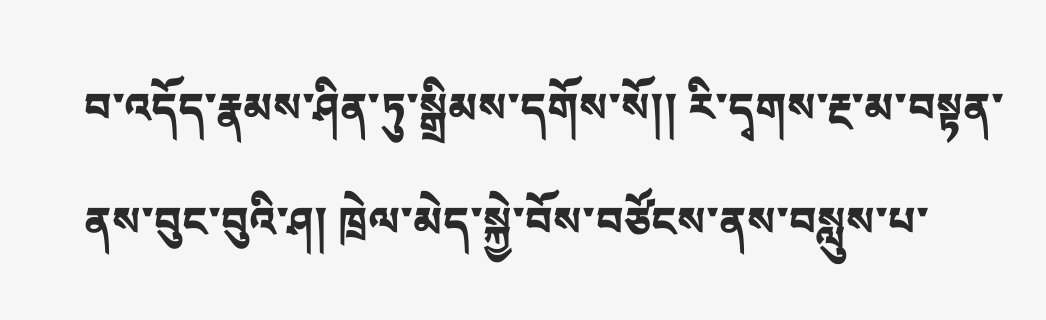བ་འདོད་རྣམས་ཤིན་ཏུ་སྒྲིམས་དགོས་སོ།། རི་དྭགས་རྔ་མ་བསྟན་ནས་བུང་བུའི་ཤ། ཁྲེལ་མེད་སྐྱེ་བོས་བཙོངས་ནས་བསླུས་པ་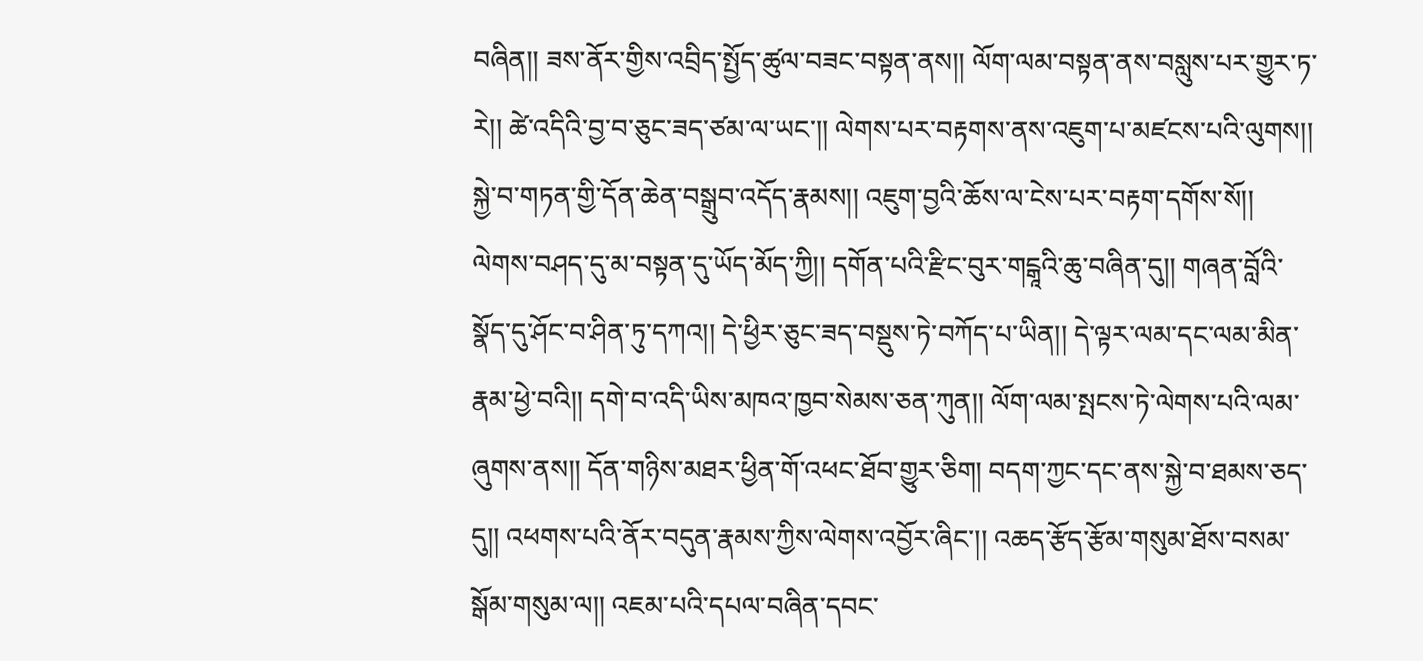བཞིན།། ཟས་ནོར་གྱིས་འབྲིད་སྤྱོད་ཚུལ་བཟང་བསྟན་ནས།། ལོག་ལམ་བསྟན་ནས་བསླུས་པར་གྱུར་ཏ་རེ།། ཚེ་འདིའི་བྱ་བ་ཅུང་ཟད་ཙམ་ལ་ཡང་།། ལེགས་པར་བརྟགས་ནས་འཇུག་པ་མཛངས་པའི་ལུགས།། སྐྱེ་བ་གཏན་གྱི་དོན་ཆེན་བསྒྲུབ་འདོད་རྣམས།། འཇུག་བྱའི་ཆོས་ལ་ངེས་པར་བརྟག་དགོས་སོ།། ལེགས་བཤད་དུ་མ་བསྟན་དུ་ཡོད་མོད་ཀྱི།། དགོན་པའི་རྫིང་བུར་གངྒཱའི་ཆུ་བཞིན་དུ།། གཞན་བློའི་སྣོད་དུ་ཤོང་བ་ཤིན་ཏུ་དཀའ།། དེ་ཕྱིར་ཅུང་ཟད་བསྡུས་ཏེ་བཀོད་པ་ཡིན།། དེ་ལྟར་ལམ་དང་ལམ་མིན་རྣམ་ཕྱེ་བའི།། དགེ་བ་འདི་ཡིས་མཁའ་ཁྱབ་སེམས་ཅན་ཀུན།། ལོག་ལམ་སྤངས་ཏེ་ལེགས་པའི་ལམ་ཞུགས་ནས།། དོན་གཉིས་མཐར་ཕྱིན་གོ་འཕང་ཐོབ་གྱུར་ཅིག། བདག་ཀྱང་དང་ནས་སྐྱེ་བ་ཐམས་ཅད་དུ།། འཕགས་པའི་ནོར་བདུན་རྣམས་ཀྱིས་ལེགས་འབྱོར་ཞིང་།། འཆད་རྩོད་རྩོམ་གསུམ་ཐོས་བསམ་སྒོམ་གསུམ་ལ།། འཇམ་པའི་དཔལ་བཞིན་དབང་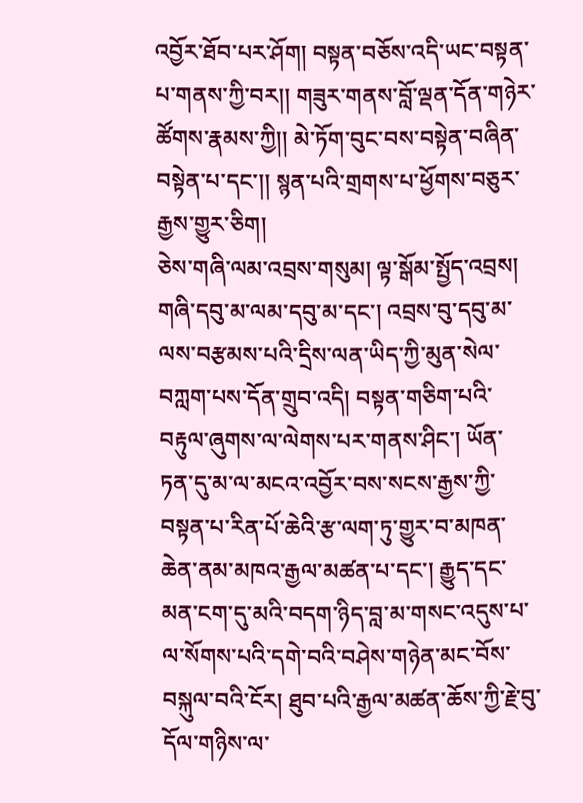འབྱོར་ཐོབ་པར་ཤོག། བསྟན་བཅོས་འདི་ཡང་བསྟན་པ་གནས་ཀྱི་བར།། གཟུར་གནས་བློ་ལྡན་དོན་གཉེར་ཚོགས་རྣམས་ཀྱི།། མེ་ཏོག་བུང་བས་བསྟེན་བཞིན་བསྟེན་པ་དང་།། སྙན་པའི་གྲགས་པ་ཕྱོགས་བཅུར་རྒྱས་གྱུར་ཅིག།
ཅེས་གཞི་ལམ་འབྲས་གསུམ། ལྟ་སྒོམ་སྤྱོད་འབྲས། གཞི་དབུ་མ་ལམ་དབུ་མ་དང་། འབྲས་བུ་དབུ་མ་ལས་བརྩམས་པའི་དྲིས་ལན་ཡིད་ཀྱི་མུན་སེལ་བཀླག་པས་དོན་གྲུབ་འདི། བསྟན་གཅིག་པའི་བརྟུལ་ཞུགས་ལ་ལེགས་པར་གནས་ཤིང་། ཡོན་ཏན་དུ་མ་ལ་མངའ་འབྱོར་བས་སངས་རྒྱས་ཀྱི་བསྟན་པ་རིན་པོ་ཆེའི་རྩ་ལག་ཏུ་གྱུར་བ་མཁན་ཆེན་ནམ་མཁའ་རྒྱལ་མཚན་པ་དང་། རྒྱུད་དང་མན་ངག་དུ་མའི་བདག་ཉིད་བླ་མ་གསང་འདུས་པ་ལ་སོགས་པའི་དགེ་བའི་བཤེས་གཉེན་མང་བོས་བསྐུལ་བའི་ངོར། ཐུབ་པའི་རྒྱལ་མཚན་ཆོས་ཀྱི་རྗེ་བུ་དོལ་གཉིས་ལ་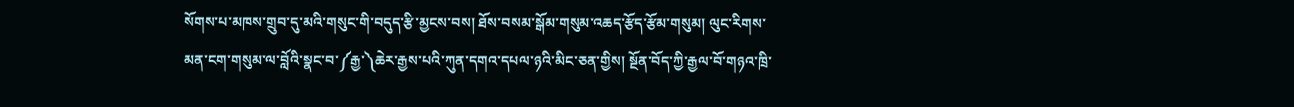སོགས་པ་མཁས་གྲུབ་དུ་མའི་གསུང་གི་བདུད་རྩི་མྱངས་བས། ཐོས་བསམ་སྒོམ་གསུམ་འཆད་རྩོད་རྩོམ་གསུམ། ལུང་རིགས་མན་ངག་གསུམ་ལ་བློའི་སྣང་བ་༼རྒྱ་༽ཆེར་རྒྱས་པའི་ཀུན་དགའ་དཔལ་ཉའི་མིང་ཅན་གྱིས། སྔོན་བོད་ཀྱི་རྒྱལ་བོ་གཉའ་ཁྲི་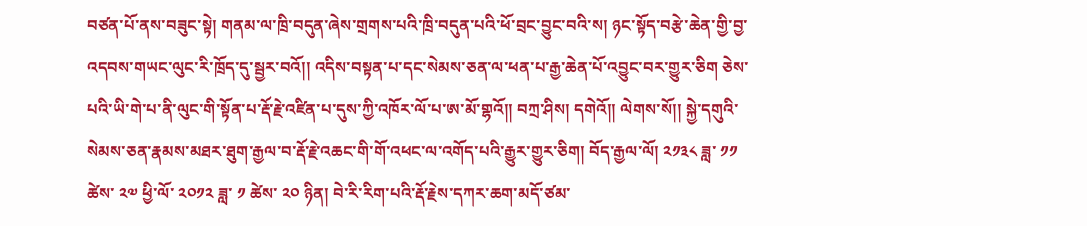བཙན་པོ་ནས་བཟུང་སྟེ། གནམ་ལ་ཁྲི་བདུན་ཞེས་གྲགས་པའི་ཁྲི་བདུན་པའི་ཕོ་བྲང་བྱུང་བའི་ས། ཉང་སྟོད་བརྩེ་ཆེན་གྱི་བྱ་འདབས་གཡང་ལུང་རི་ཁྲོད་དུ་སྦྱར་བའོ།། འདིས་བསྟན་པ་དང་སེམས་ཅན་ལ་ཕན་པ་རྒྱ་ཆེན་པོ་འབྱུང་བར་གྱུར་ཅིག ཅེས་པའི་ཡི་གེ་པ་ནི་ལུང་གི་སྟོན་པ་རྡོ་རྗེ་འཛིན་པ་དུས་ཀྱི་འཁོར་ལོ་པ་ཨ་མོ་གྷའོ།། བཀྲ་ཤིས། དགེའོ།། ལེགས་སོ།། སྐྱེ་དགུའི་སེམས་ཅན་རྣམས་མཐར་ཐུག་རྒྱལ་བ་རྡོ་རྗེ་འཆང་གི་གོ་འཕང་ལ་འགོད་པའི་རྒྱུར་གྱུར་ཅིག། བོད་རྒྱལ་ལོ། ༢༡༣༨ ཟླ་ ༡༡ ཚེས་ ༢༧ ཕྱི་ལོ་ ༢༠༡༢ ཟླ་ ༡ ཚེས་ ༢༠ ཉིན། བེ་རི་རིག་པའི་རྡོ་རྗེས་དཀར་ཆག་མདོ་ཙམ་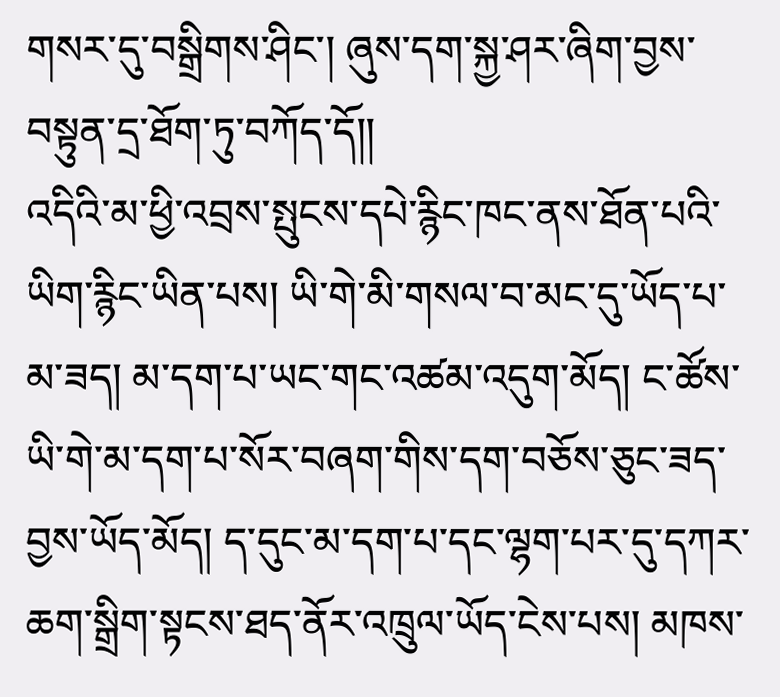གསར་དུ་བསྒྲིགས་ཤིང་། ཞུས་དག་སྐྱ་ཤར་ཞིག་བྱས་བསྟུན་དྲ་ཐོག་ཏུ་བཀོད་དོ།།
འདིའི་མ་ཕྱི་འབྲས་སྤུངས་དཔེ་རྙིང་ཁང་ནས་ཐོན་པའི་ཡིག་རྙིང་ཡིན་པས། ཡི་གེ་མི་གསལ་བ་མང་དུ་ཡོད་པ་མ་ཟད། མ་དག་པ་ཡང་གང་འཚམ་འདུག་མོད། ང་ཚོས་ཡི་གེ་མ་དག་པ་སོར་བཞག་གིས་དག་བཅོས་ཅུང་ཟད་བྱས་ཡོད་མོད། ད་དུང་མ་དག་པ་དང་ལྷག་པར་དུ་དཀར་ཆག་སྒྲིག་སྟངས་ཐད་ནོར་འཁྲུལ་ཡོད་ངེས་པས། མཁས་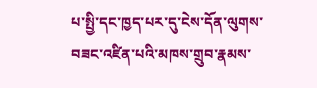པ་སྤྱི་དང་ཁྱད་པར་དུ་ངེས་དོན་ལུགས་བཟང་འཛིན་པའི་མཁས་གྲུབ་རྣམས་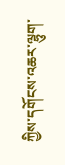ཀྱིས་དགོངས་འཆར་ལྷུག་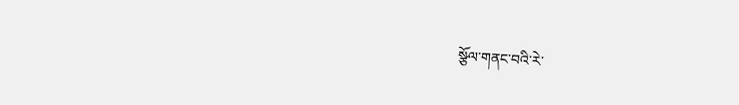སྩོལ་གནང་བའི་རེ་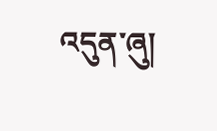འདུན་ཞུ།